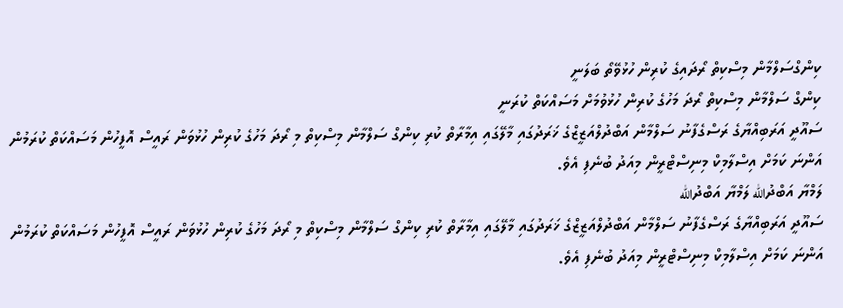ކިންގްސަލްމާން މިސްކިތް ރޯދައިގެ ކުރިން ހުޅުވޭތޯ ބަލަނީ
ކިންގް ސަލްމާން މިސްކިތް ރޯދަ މަހުގެ ކުރިން ހުޅުވުމަށް މަސައްކަތް ކުރަނީ
ސައޫދީ އަރަބިއްޔާގެ ރަސްގެފާނު ސަލްމާން އަބްދުލްއަޒީޒްގެ ޚަރަދުގައި މާލޭގައި އިމާރާތް ކުރި ކިންގް ސަލްމާން މިސްކިތް މި ރޯދަ މަހުގެ ކުރިން ހުޅުވަން ރައީސް އޮފީހުން މަސައްކަތް ކުރަމުން އަންނަ ކަމަށް އިސްލާމިކް މިނިސްޓްރީން މިއަދު ބުނެފި އެވެ.
ލަމްޔާ އަބްދުالله ލަމްޔާ އަބްދުالله
ސައޫދީ އަރަބިއްޔާގެ ރަސްގެފާނު ސަލްމާން އަބްދުލްއަޒީޒްގެ ޚަރަދުގައި މާލޭގައި އިމާރާތް ކުރި ކިންގް ސަލްމާން މިސްކިތް މި ރޯދަ މަހުގެ ކުރިން ހުޅުވަން ރައީސް އޮފީހުން މަސައްކަތް ކުރަމުން އަންނަ ކަމަށް އިސްލާމިކް މިނިސްޓްރީން މިއަދު ބުނެފި އެވެ.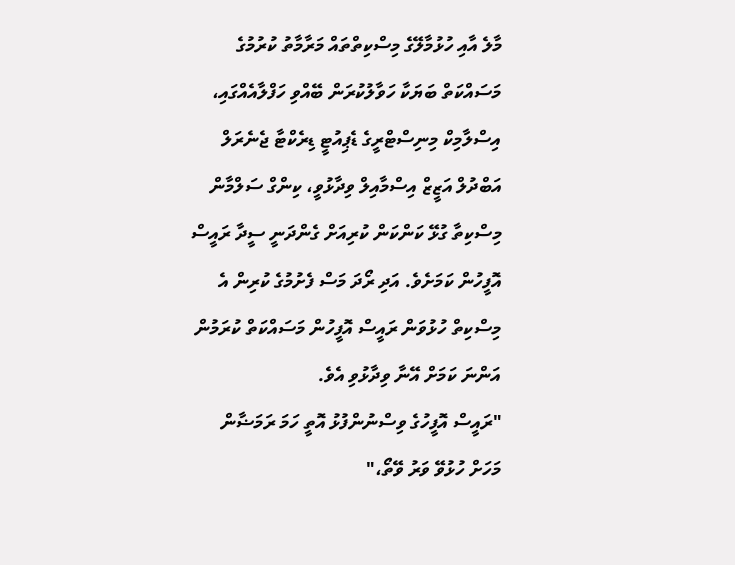މާލެ އާއި ހުޅުމާލޭގެ މިސްކިތްތައް މަރާމާތު ކުރުމުގެ މަސައްކަތް ބަޔަކާ ހަވާލުކުރަން ބޭއްވި ހަފްލާއެއްގައި، އިސްލާމިކް މިނިސްޓްރީގެ ޑެޕިއުޓީ ޑިރެކްޓާ ޖެނެރަލް އަބްދުލް އަޒީޒް އިސްމާއިލް ވިދާޅުވީ، ކިންގް ސަލްމާން މިސްކިތާ ގުޅޭ ކަންކަން ކުރިއަށް ގެންދަނީ ސީދާ ރައީސް އޮފީހުން ކަމަށެވެ. އަދި ރޯދަ މަސް ފެށުމުގެ ކުރިން އެ މިސްކިތް ހުޅުވަން ރައީސް އޮފީހުން މަސައްކަތް ކުރަމުން އަންނަ ކަމަށް އޭނާ ވިދާޅުވި އެވެ.
"ރައީސް އޮފީހުގެ ވިސްނުންފުޅު އޮތީ ހަމަ ރަމަޟާން މަހަށް ހުޅުވޭ ވަރު ވޭތޯ،"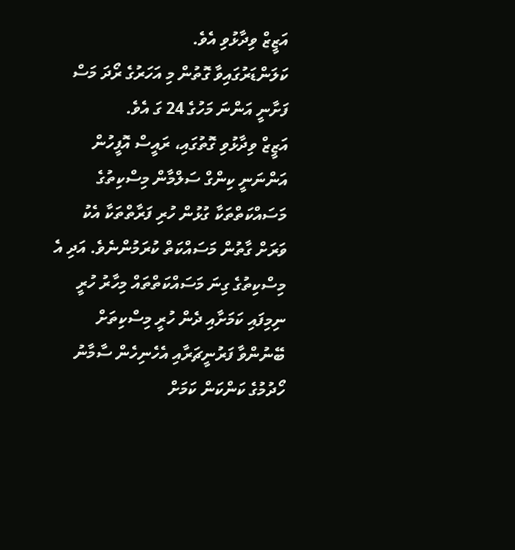އަޒީޒް ވިދާޅުވި އެވެ.
ކަލަންޑަރުގައިވާ ގޮތުން މި އަހަރުގެ ރޯދަ މަސް ފަށާނީ އަންނަ މަހުގެ 24 ގަ އެވެ.
އަޒީޒް ވިދާޅުވި ގޮތުގައި، ރައީސް އޮފީހުން އަންނަނީ ކިންގް ސަލްމާން މިސްކިތުގެ މަސައްކަތްތަކާ ގުޅުން ހުރި ފަރާތްތަކާ އެކު ވަރަށް ގާތުން މަސައްކަތް ކުރަމުންނެވެ. އަދި އެ މިސްކިތުގެ ގިނަ މަސައްކަތްތައް މިހާރު ހުރީ ނިމިފައި ކަމަށާއި ދެން ހުރީ މިސްކިތަށް ބޭނުންވާ ފަރުނީޗަރާއި އެހެނިހެން ސާމާނު ހޯދުމުގެ ކަންކަން ކަމަށް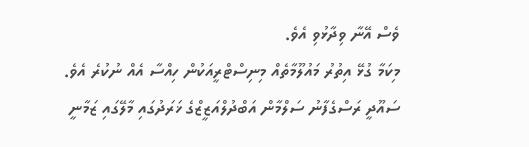ވެސް އޭނާ ވިދާޅުވި އެވެ.
މިކަމާ ގުޅޭ އިތުރު މައުލޫމާތެއް މިނިސްޓްރީއަކުން ހިއްސާ އެއް ނުކުރެ އެވެ.
ސައޫދީ ރަސްގެފާނު ސަލްމާން އަބްދުލްއަޒީޒްގެ ޚަރަދުގައި މާލޭގައި ޒަމާނީ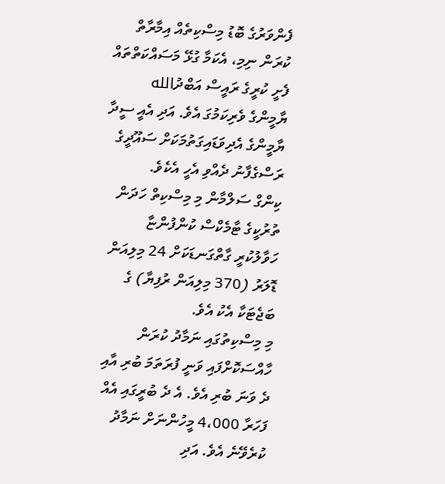ފެންވަރުގެ ބޮޑު މިސްކިތެއް އިމާރާތް ކުރަން ނިމި، އެކަމާ ގުޅޭ މަސައްކަތްތައް ފެށީ ކުރީގެ ރައީސް އަބްދުالله ޔާމީންގެ ވެރިކަމުގަ އެވެ. އަދި އެއީ ސީދާ ޔާމީންގެ އެދިވަޑައިގަތުމަކަށް ސައޫދީގެ ރަސްގެފާނު ދެއްވި އެހީ އެކެވެ.
ކިންގް ސަލްމާން މި މިސްކިތް ހަދަން ތުރުކީގެ ޓާމެކްސް ކުންފުންޏާ ހަވާލުކުރީ ގާތްގަނޑަކަށް 24 މިލިއަން ޑޮލަރު (370 މިލިއަން ރުފިޔާ) ގެ ބަޖެޓަކާ އެކު އެވެ.
މި މިސްކިތުގައި ނަމާދު ކުރަން ހާއްސަކޮށްފައި ވަނީ ފުރަތަމަ ބުރި އާއި ދެ ވަނަ ބުރި އެވެ. އެ ދެ ބުރީގައި އެއް ފަހަރާ 4،000 މީހުންނަށް ނަމާދު ކުރެވޭނެ އެވެ. އަދި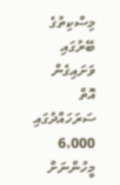މިސްކިތުގެ ބޭރުގައި ވަށައިގެން އޮތް ސަރަހައްދުގައި 6،000 މީހުންނަށް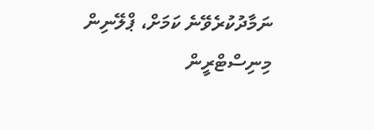ނަމާދުކުރެވޭނެ ކަމަށް، ޕްލޭނިން މިނިސްޓްރީން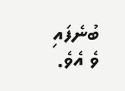ބުނެފައި ވެ އެވެ.